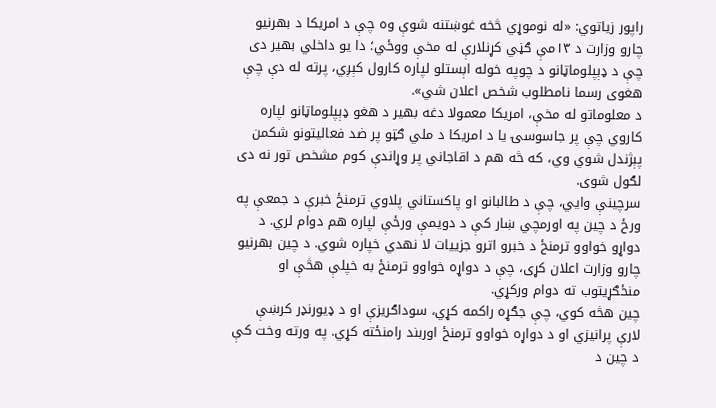راپور زیاتوي: «له نوموړي څخه غوښتنه شوې وه چې د امریکا د بهرنیو چارو وزارت د ۱۳مې ګڼي کړنلارې له مخې ووځي؛ دا یو داخلي بهیر دی چې د ډېپلوماټانو د چوپه خوله اېستلو لپاره کارول کېږي، پرته له دې چې هغوی رسما نامطلوب شخص اعلان شي».
د معلوماتو له مخې، امریکا معمولا دغه بهیر د هغو ډېپلوماټانو لپاره کاروي چې پر جاسوسۍ یا د امریکا د ملي ګټو پر ضد فعالیتونو شکمن پېژندل شوي وي، که څه هم د اقاجاني پر وړاندې کوم مشخص تور نه دی لګول شوی.
سرچینې وايي، چې د طالبانو او پاکستاني پلاوي ترمنځ خبرې د جمعې په ورځ د چین په اورمچي ښار کې د دویمې ورځې لپاره هم دوام لري. د دواړو خواوو ترمنځ د خبرو اترو جزییات لا نهدي خپاره شوي. د چین بهرنیو چارو وزارت اعلان کړی، چې د دواړه خواوو ترمنځ به خپلې هڅې او منځګړیتوب ته دوام ورکړي.
چین هڅه کوي، چې جګړه راکمه کړي، سوداګریزې او د ډیورنډر کرښې لارې پرانیزي او د دواړه خواوو ترمنځ اوربند رامنځته کړي. په ورته وخت کې د چین د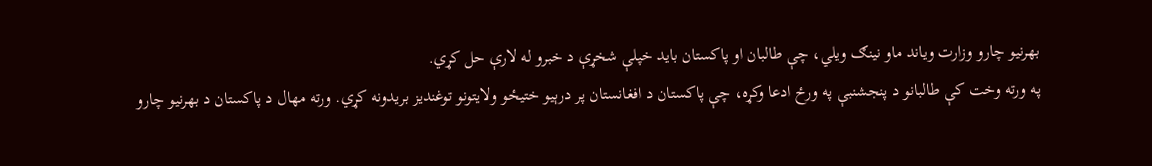بهرنیو چارو وزارت ویاند ماو نینګ ویلي، چې طالبان او پاکستان باید خپلې شخړې د خبرو له لارې حل کړي.
په ورته وخت کې طالبانو د پنجشنبې په ورځ ادعا وکړه، چې پاکستان د افغانستان پر درېیو ختیځو ولایتونو توغندیز بریدونه کړي. ورته مهال د پاکستان د بهرنیو چارو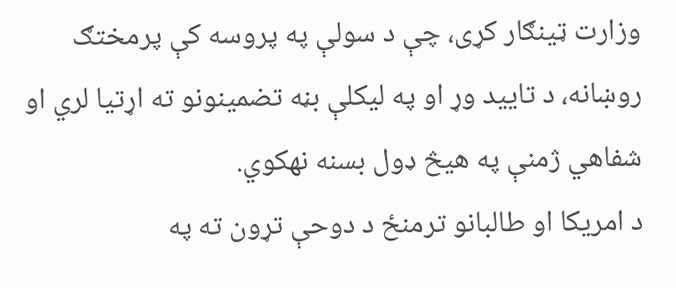وزارت ټینګار کړی، چې د سولې په پروسه کې پرمختګ روښانه، د تایید وړ او په لیکلې بڼه تضمینونو ته اړتیا لري او شفاهي ژمنې په هیڅ ډول بسنه نهکوي.
د امریکا او طالبانو ترمنځ د دوحې تړون ته په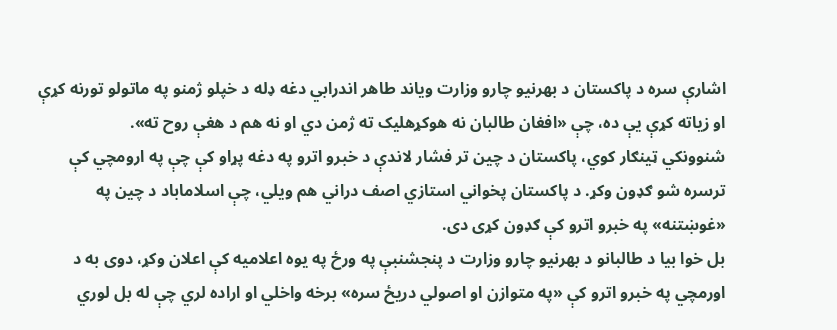اشارې سره د پاکستان د بهرنیو چارو وزارت ویاند طاهر اندرابي دغه ډله د خپلو ژمنو په ماتولو تورنه کړې او زیاته کړې یې ده، چې «افغان طالبان نه هوکړهلیک ته ژمن دي او نه هم د هغې روح ته».
شنوونکي ټینګار کوي، پاکستان د چین تر فشار لاندې د خبرو اترو په دغه پړاو کې چې په ارومچي کې ترسره شو ګډون وکړ. د پاکستان پخواني استازي اصف دراني هم ویلي، چې اسلاماباد د چین په «غوښتنه» په خبرو اترو کې ګډون کړی دی.
بل خوا بیا د طالبانو د بهرنیو چارو وزارت د پنجشنبې په ورځ په یوه اعلامیه کې اعلان وکړ، دوی به د اورمچي په خبرو اترو کې «په متوازن او اصولي دریځ سره» برخه واخلي او اراده لري چې له بل لوري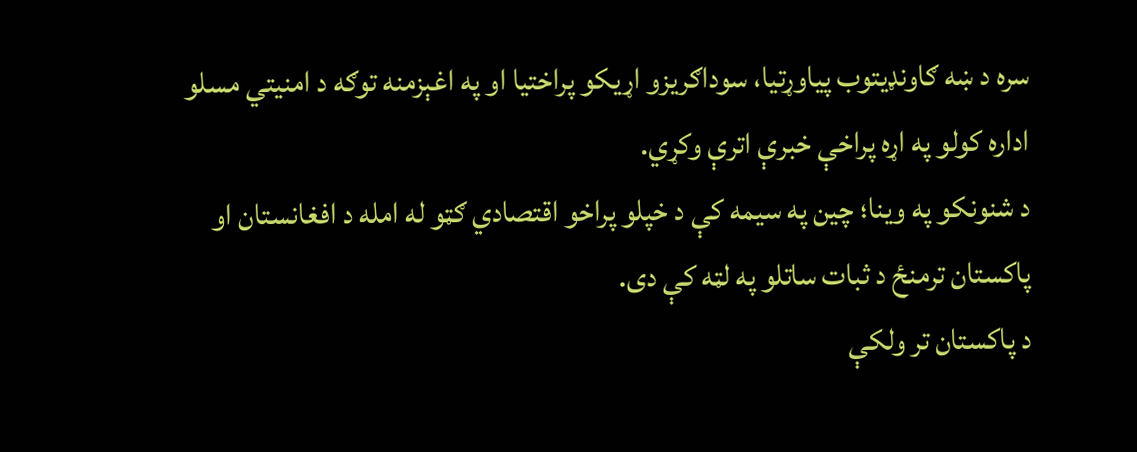سره د ښه ګاونډیتوب پیاوړتیا، سوداګریزو اړیکو پراختیا او په اغېزمنه توګه د امنیتي مسلو اداره کولو په اړه پراخې خبرې اترې وکړي.
د شنونکو په وینا؛ چین په سیمه کې د خپلو پراخو اقتصادي ګټو له امله د افغانستان او پاکستان ترمنځ د ثبات ساتلو په لټه کې دی.
د پاکستان تر ولکې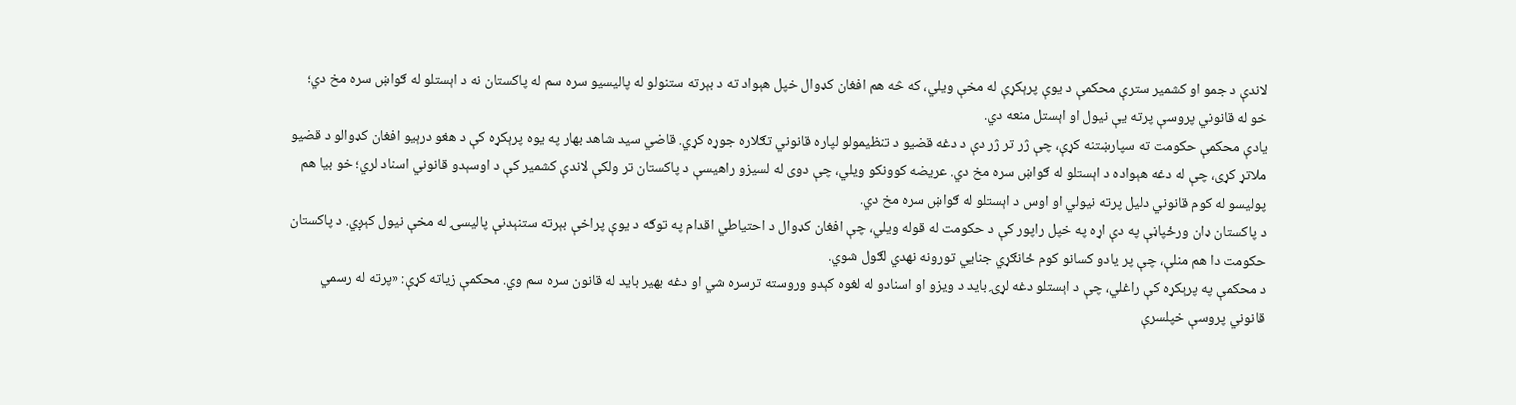لاندې د جمو او کشمیر سترې محکمې د یوې پرېکړې له مخې ویلي، که څه هم افغان کډوال خپل هېواد ته د بېرته ستنولو له پالیسیو سره سم له پاکستان نه د اېستلو له ګواښ سره مخ دي؛ خو له قانوني پروسې پرته یې نیول او اېستل منعه دي.
یادې محکمې حکومت ته سپارښتنه کړې، چې ژر تر ژر دې د دغه قضیو د تنظیمولو لپاره قانوني تګلاره جوړه کړي. قاضي سید شاهد بهار په یوه پرېکړه کې د هغو درېیو افغان کډوالو د قضیو ملاتړ کړی، چې له دغه هېواده د اېستلو له ګواښ سره مخ دي. عریضه کوونکو ویلي، چې دوی له لسیزو راهیسې د پاکستان تر ولکې لاندې کشمیر کې د اوسېدو قانوني اسناد لري؛ خو بیا هم پولیسو له کوم قانوني دلیل پرته نیولي او اوس د اېستلو له ګواښ سره مخ دي.
د پاکستان ډان ورځپاڼې په دې اړه په خپل راپور کې د حکومت له قوله ویلي، چې افغان کډوال د احتیاطي اقدام په توګه د یوې پراخې بېرته ستنېدنې پالیسۍ له مخې نیول کېږي. د پاکستان حکومت دا هم منلې، چې پر یادو کسانو کوم ځانګړي جنايي تورونه نهدي لګول شوي.
د محکمې په پرېکړه کې راغلي، چې د اېستلو دغه لړۍ باید د ویزو او اسنادو له لغوه کېدو وروسته ترسره شي او دغه بهیر باید له قانون سره سم وي. محکمې زیاته کړې: «پرته له رسمي قانوني پروسې خپلسرې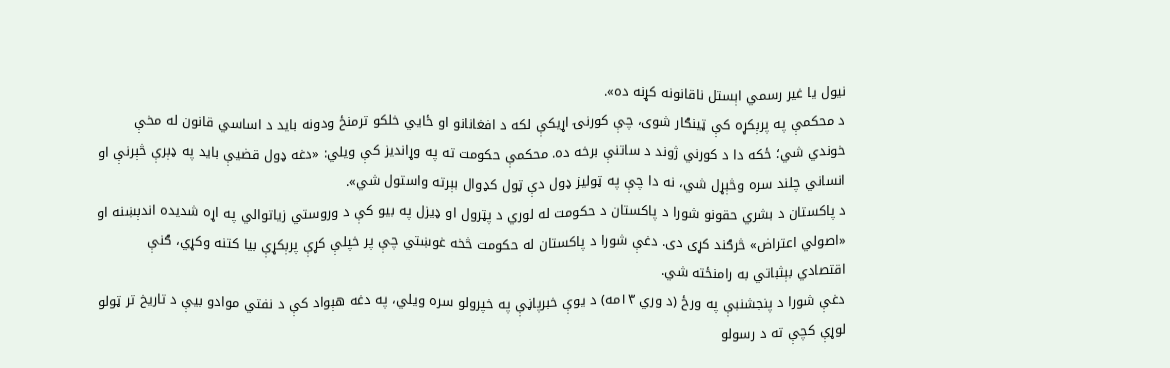نیول یا غیر رسمي اېستل ناقانونه کړنه ده».
د محکمې په پرېکړه کې ټینګار شوی، چې کورنۍ اړیکې لکه د افغانانو او ځايي خلکو ترمنځ ودونه باید د اساسي قانون له مخې خوندي شي؛ ځکه دا د کورني ژوند د ساتنې برخه ده. محکمې حکومت ته په وړاندیز کې ویلي: «دغه ډول قضیې باید په ډېرې څېرنې او انساني چلند سره وڅېړل شي، نه دا چې په ټولیز ډول دې ټول کډوال بېرته واستول شي».
د پاکستان د بشري حقونو شورا د پاکستان د حکومت له لوري د پټرول او ډیزل په بیو کې د وروستي زیاتوالي په اړه شدیده اندېښنه او «اصولي اعتراض» څرګند کړی دی. دغې شورا د پاکستان له حکومت څخه غوښتي چې پر خپلې کړې پرېکړې بیا کتنه وکړي، ګنې اقتصادي بېثباتي به رامنځته شي.
دغې شورا د پنجشنبې په ورځ (د وري ۱۳مه) د یوې خبرپاڼې په خپرولو سره ویلي، په دغه هېواد کې د نفتي موادو بیې د تاریخ تر ټولو لوړې کچې ته د رسولو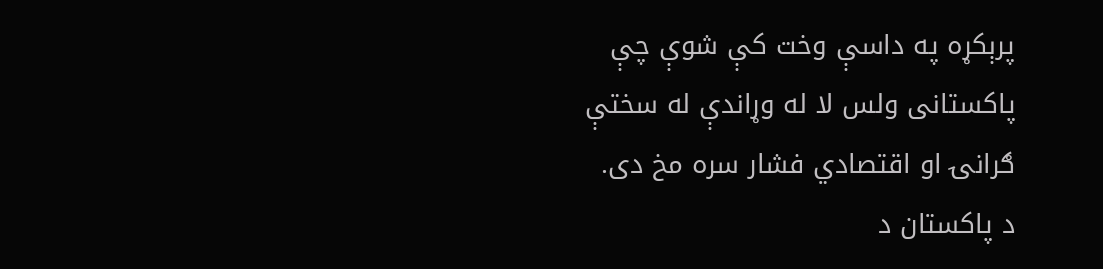پرېکړه په داسې وخت کې شوې چې پاکستانی ولس لا له وړاندې له سختې ګرانۍ او اقتصادي فشار سره مخ دی.
د پاکستان د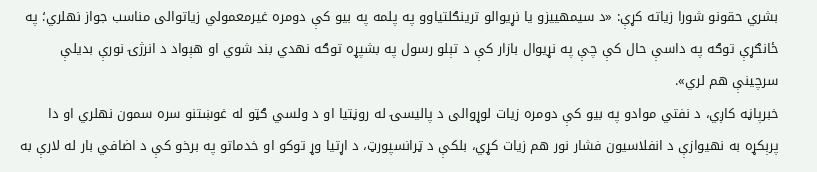بشري حقونو شورا زیاته کړې: «د سیمهییزو یا نړیوالو ترینګلتیاوو په پلمه په بیو کې دومره غیرمعمولي زیاتوالی مناسب جواز نهلري؛ په ځانګړې توګه په داسې حال کې چې په نړیوال بازار کې د تېلو رسول په بشپړه توګه نهدي بند شوي او هېواد د انرژۍ نورې بديلې سرچینې هم لري».
خبرپاڼه کاږي، د نفتي موادو په بیو کې دومره زیات لوړوالی د پالیسۍ له روڼتیا او د ولسي ګټو له غوښتنو سره سمون نهلري او دا پرېکړه به نهیوازې د انفلاسیون فشار نور هم زیات کړي، بلکې د ټرانسپورټ، د اړتیا وړ توکو او خدماتو په برخو کې د اضافي بار له لارې به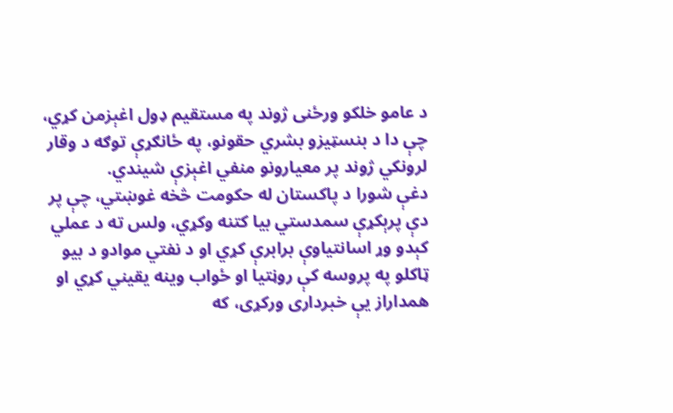د عامو خلکو ورځنی ژوند په مستقیم ډول اغېزمن کړي، چې دا د بنسټیزو بشري حقونو، په ځانګړې توګه د وقار لرونکي ژوند پر معیارونو منفي اغېزې شیندي.
دغې شورا د پاکستان له حکومت څخه غوښتي، چې پر دې پرېکړې سمدستي بیا کتنه وکړي، ولس ته د عملي کېدو وړ اسانتیاوې برابرې کړي او د نفتي موادو د بیو ټاکلو په پروسه کې روڼتیا او ځواب وینه یقیني کړي او همداراز یې خبرداری ورکړی، که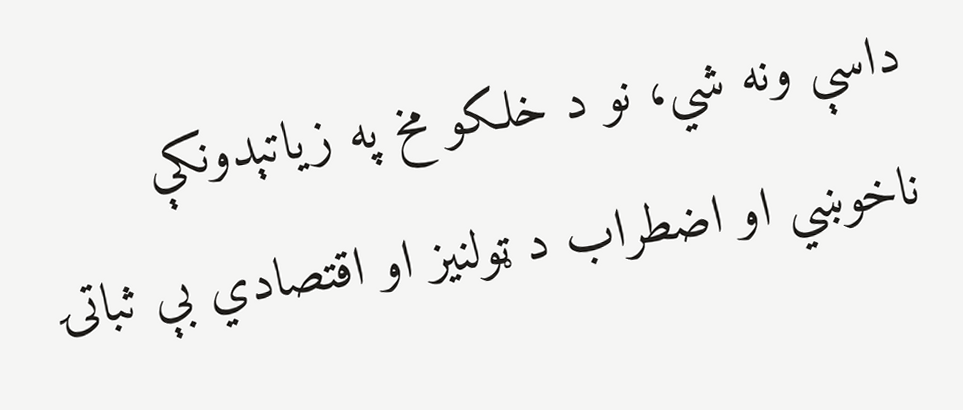داسې ونه شي، نو د خلکو مخ په زیاتېدونکې ناخوښي او اضطراب د ټولنیز او اقتصادي بې ثباتۍ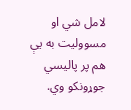لامل شي او مسوولیت به یې هم پر پالیسي جوړونکو وي.